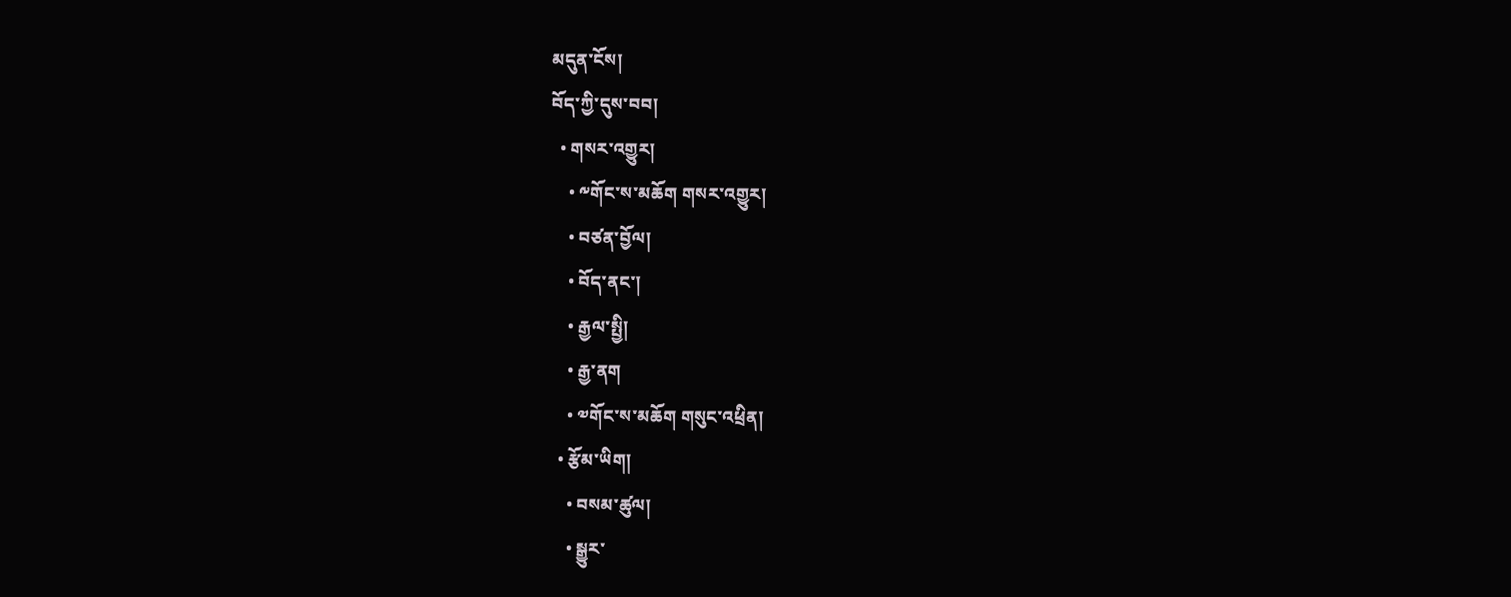མདུན་ངོས།
བོད་ཀྱི་དུས་བབ།
  • གསར་འགྱུར།
    • ༸གོང་ས་མཆོག གསར་འགྱུར།
    • བཙན་བྱོལ།
    • བོད་ནང་།
    • རྒྱལ་སྤྱི།
    • རྒྱ་ནག
    • ༧གོང་ས་མཆོག གསུང་འཕྲིན།
  • རྩོམ་ཡིག།
    • བསམ་ཚུལ།
    • སྒྱུར་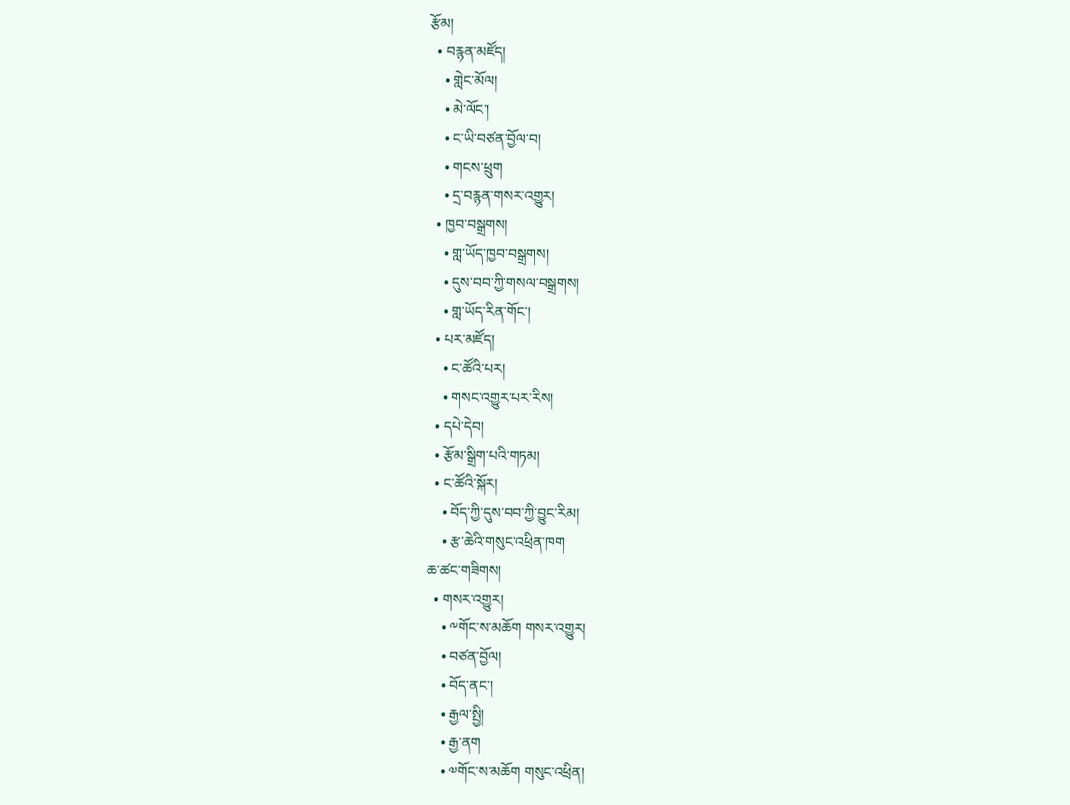རྩོམ།
  • བརྙན་མཛོད།
    • གླེང་མོལ།
    • མེ་ལོང་།
    • ང་ཡི་བཙན་བྱོལ་བ།
    • གངས་ཕྲུག
    • དྲ་བརྙན་གསར་འགྱུར།
  • ཁྱབ་བསྒྲགས།
    • གླ་ཡོད་ཁྱབ་བསྒྲགས།
    • དུས་བབ་ཀྱི་གསལ་བསྒྲགས།
    • གླ་ཡོད་རིན་གོང་།
  • པར་མཛོད།
    • ང་ཚོའི་པར།
    • གསང་འགྱུར་པར་རིས།
  • དཔེ་དེབ།
  • རྩོམ་སྒྲིག་པའི་གཏམ།
  • ང་ཚོའི་སྐོར།
    • བོད་ཀྱི་དུས་བབ་ཀྱི་བྱུང་རིམ།
    • རྩ་ཆེའི་གསུང་འཕྲིན་ཁག
ཆ་ཚང་གཟིགས།
  • གསར་འགྱུར།
    • ༸གོང་ས་མཆོག གསར་འགྱུར།
    • བཙན་བྱོལ།
    • བོད་ནང་།
    • རྒྱལ་སྤྱི།
    • རྒྱ་ནག
    • ༧གོང་ས་མཆོག གསུང་འཕྲིན།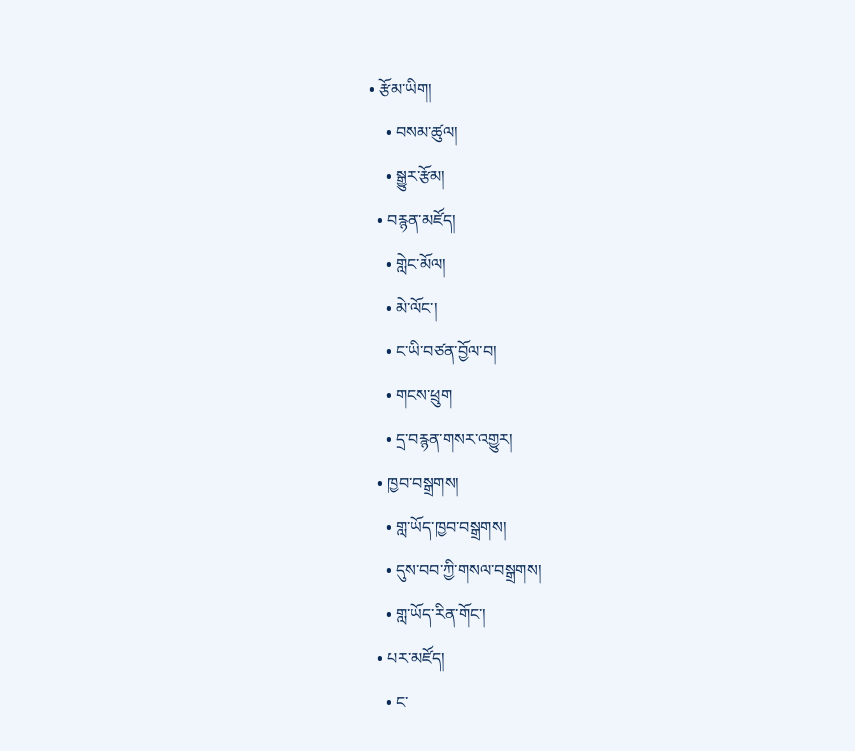• རྩོམ་ཡིག།
    • བསམ་ཚུལ།
    • སྒྱུར་རྩོམ།
  • བརྙན་མཛོད།
    • གླེང་མོལ།
    • མེ་ལོང་།
    • ང་ཡི་བཙན་བྱོལ་བ།
    • གངས་ཕྲུག
    • དྲ་བརྙན་གསར་འགྱུར།
  • ཁྱབ་བསྒྲགས།
    • གླ་ཡོད་ཁྱབ་བསྒྲགས།
    • དུས་བབ་ཀྱི་གསལ་བསྒྲགས།
    • གླ་ཡོད་རིན་གོང་།
  • པར་མཛོད།
    • ང་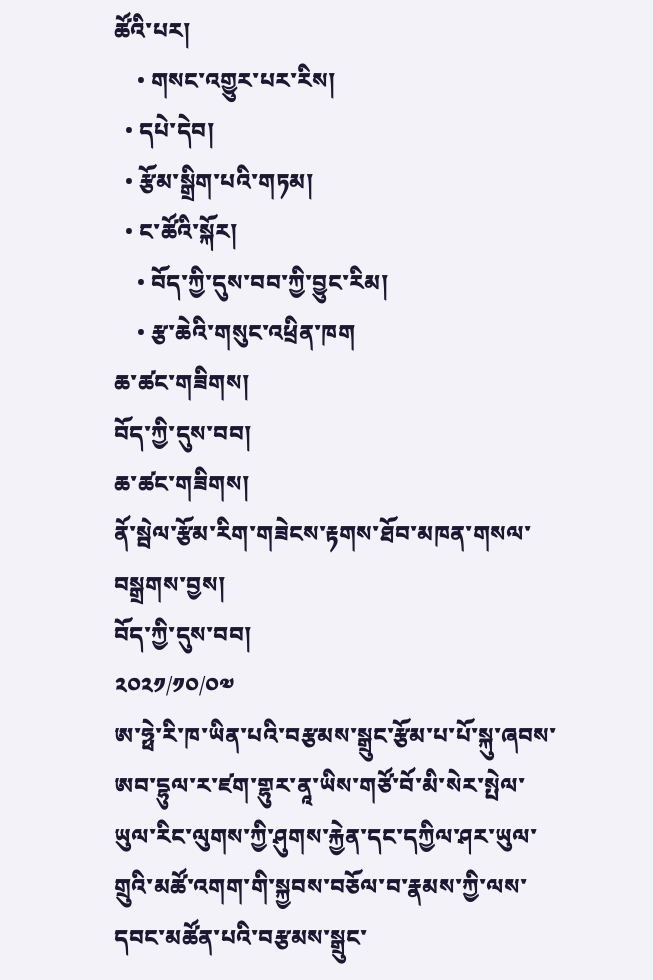ཚོའི་པར།
    • གསང་འགྱུར་པར་རིས།
  • དཔེ་དེབ།
  • རྩོམ་སྒྲིག་པའི་གཏམ།
  • ང་ཚོའི་སྐོར།
    • བོད་ཀྱི་དུས་བབ་ཀྱི་བྱུང་རིམ།
    • རྩ་ཆེའི་གསུང་འཕྲིན་ཁག
ཆ་ཚང་གཟིགས།
བོད་ཀྱི་དུས་བབ།
ཆ་ཚང་གཟིགས།
ནོ་སྦེལ་རྩོམ་རིག་གཟེངས་རྟགས་ཐོབ་མཁན་གསལ་བསྒྲགས་བྱས།
བོད་ཀྱི་དུས་བབ།
༢༠༢༡/༡༠/༠༧
ཨ་ཧྥེ་རི་ཁ་ཡིན་པའི་བརྩམས་སྒྲུང་རྩོམ་པ་པོ་སྐུ་ཞབས་ཨབ་དྷུལ་ར་ཛག་གྷུར་ནཱ་ཡིས་གཙོ་བོ་མི་སེར་སྤེལ་ཡུལ་རིང་ལུགས་ཀྱི་ཤུགས་རྐྱེན་དང་དཀྱིལ་ཤར་ཡུལ་གྲུའི་མཚོ་འགག་གི་སྐྱབས་བཅོལ་བ་རྣམས་ཀྱི་ལས་དབང་མཚོན་པའི་བརྩམས་སྒྲུང་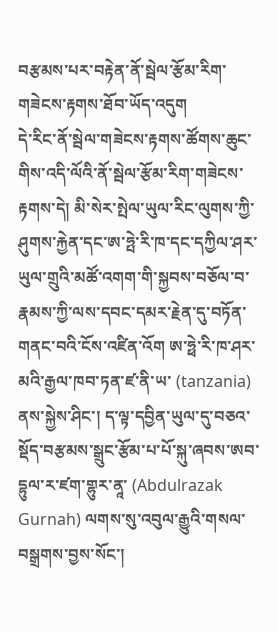བརྩམས་པར་བརྟེན་ནོ་སྦེལ་རྩོམ་རིག་གཟེངས་རྟགས་ཐོབ་ཡོད་འདུག
དེ་རིང་ནོ་སྦེལ་གཟེངས་རྟགས་ཚོགས་ཆུང་གིས་འདི་ལོའི་ནོ་སྦེལ་རྩོམ་རིག་གཟེངས་རྟགས་དེ། མི་སེར་སྤེལ་ཡུལ་རིང་ལུགས་ཀྱི་ཤུགས་རྐྱེན་དང་ཨ་ཧྤེ་རི་ཁ་དང་དཀྱིལ་ཤར་ཡུལ་གྲུའི་མཚོ་འགག་གི་སྐྱབས་བཅོལ་བ་རྣམས་ཀྱི་ལས་དབང་དམར་རྗེན་དུ་བཏོན་གནང་བའི་ངོས་འཛིན་འོག ཨ་ཧྥེ་རི་ཁ་ཤར་མའི་རྒྱལ་ཁབ་ཏན་ཛ་ནི་ཡ་ (tanzania) ནས་སྐྱེས་ཤིང་། ད་ལྟ་དབྱིན་ཡུལ་དུ་བཅའ་སྡོད་བརྩམས་སྒྲུང་རྩོམ་པ་པོ་སྐུ་ཞབས་ཨབ་དྷུལ་ར་ཛག་གྷུར་ནཱ་ (Abdulrazak Gurnah) ལགས་སུ་འབུལ་རྒྱུའི་གསལ་བསྒྲགས་བྱས་སོང་།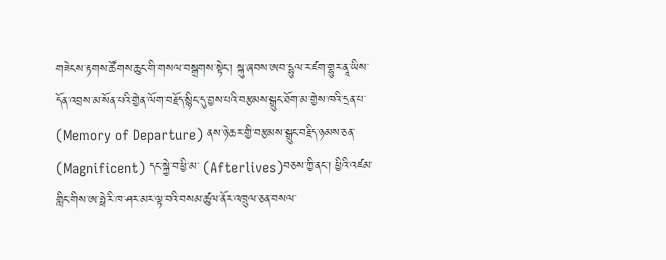གཟེངས་རྟགས་ཚོགས་ཆུང་གི་གསལ་བསྒྲགས་སྟེང་། སྐུ་ཞབས་ཨབ་དྷུལ་ར་ཛག་གྷུར་ནཱ་ཡིས་དོན་འབྲས་མ་སོན་པའི་གྱེན་ལོག་བརྗོད་སྙིང་དུ་བྱས་པའི་བརྩམས་སྒྲུང་ཐོག་མ་གྱེས་ཁའི་དྲན་པ་ (Memory of Departure) ནས་ཉེ་ཆར་གྱི་བརྩམས་སྒྲུང་བརྗིད་ཉམས་ཅན་ (Magnificent) དང་སྐྱེ་བ་ཕྱི་མ་ (Afterlives)བཅས་ཀྱི་ནང་། ཕྱིའི་འཛམ་གླིང་གིས་ཨ་ཧྥེ་རི་ཁ་ཤར་མར་ལྟ་བའི་བསམ་ཚུལ་ནོར་འཁྲུལ་ཅན་བསལ་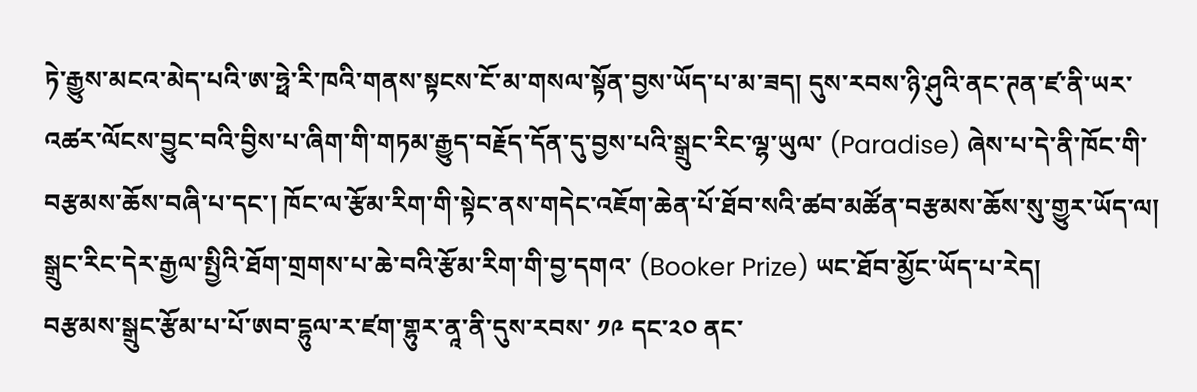ཏེ་རྒྱུས་མངའ་མེད་པའི་ཨ་ཧྥེ་རི་ཁའི་གནས་སྟངས་ངོ་མ་གསལ་སྟོན་བྱས་ཡོད་པ་མ་ཟད། དུས་རབས་ཉི་ཤུའི་ནང་ཊན་ཛ་ནི་ཡར་འཚར་ལོངས་བྱུང་བའི་བྱིས་པ་ཞིག་གི་གཏམ་རྒྱུད་བརྗོད་དོན་དུ་བྱས་པའི་སྒྲུང་རིང་ལྷ་ཡུལ་ (Paradise) ཞེས་པ་དེ་ནི་ཁོང་གི་བརྩམས་ཆོས་བཞི་པ་དང་། ཁོང་ལ་རྩོམ་རིག་གི་སྟེང་ནས་གདེང་འཇོག་ཆེན་པོ་ཐོབ་སའི་ཚབ་མཚོན་བརྩམས་ཆོས་སུ་གྱུར་ཡོད་ལ། སྒྲུང་རིང་དེར་རྒྱལ་སྤྱིའི་ཐོག་གྲགས་པ་ཆེ་བའི་རྩོམ་རིག་གི་བྱ་དགའ་ (Booker Prize) ཡང་ཐོབ་མྱོང་ཡོད་པ་རེད།
བརྩམས་སྒྲུང་རྩོམ་པ་པོ་ཨབ་དྷུལ་ར་ཛག་གྷུར་ནཱ་ནི་དུས་རབས་ ༡༩ དང་༢༠ ནང་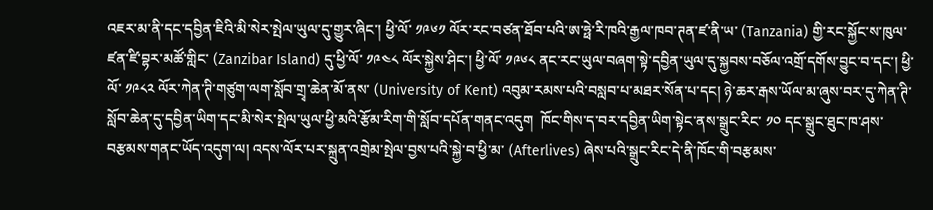འཇར་མ་ནི་དང་དབྱིན་ཇིའི་མི་སེར་སྤེལ་ཡུལ་དུ་གྱུར་ཞིང་། ཕྱི་ལོ་ ༡༩༦༡ ལོར་རང་བཙན་ཐོབ་པའི་ཨ་ཧྥེ་རི་ཁའི་རྒྱལ་ཁབ་ཊན་ཛ་ནི་ཡ་ (Tanzania) གྱི་རང་སྐྱོང་ས་ཁུལ་ཛན་ཛི་བྷར་མཚོ་གླིང་ (Zanzibar Island) དུ་ཕྱི་ལོ་ ༡༩༤༨ ལོར་སྐྱེས་ཤིང་། ཕྱི་ལོ་ ༡༩༦༨ ནང་རང་ཡུལ་བཞག་སྟེ་དབྱིན་ཡུལ་དུ་སྐྱབས་བཅོལ་འགྲོ་དགོས་བྱུང་བ་དང་། ཕྱི་ལོ་ ༡༩༨༢ ལོར་ཀེན་ཊི་གཙུག་ལག་སློབ་གྲྭ་ཆེན་མོ་ནས་ (University of Kent) འབུམ་རམས་པའི་བསླབ་པ་མཐར་སོན་པ་དང། ཉེ་ཆར་རྒས་ཡོལ་མ་ཞུས་བར་དུ་ཀེན་ཊི་སློབ་ཆེན་དུ་དབྱིན་ཡིག་དང་མི་སེར་སྤེལ་ཡུལ་ཕྱི་མའི་རྩོམ་རིག་གི་སློབ་དཔོན་གནང་འདུག  ཁོང་གིས་ད་བར་དབྱིན་ཡིག་སྟེང་ནས་སྒྲུང་རིང་ ༡༠ དང་སྒྲུང་ཐུང་ཁ་ཤས་བརྩམས་གནང་ཡོད་འདུག་ལ། འདས་ལོར་པར་སྐྲུན་འགྲེམ་སྤེལ་བྱས་པའི་སྐྱེ་བ་ཕྱི་མ་ (Afterlives) ཞེས་པའི་སྒྲུང་རིང་དེ་ནི་ཁོང་གི་བརྩམས་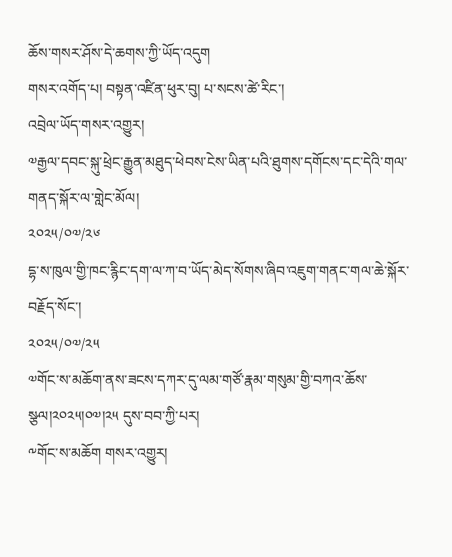ཆོས་གསར་ཤོས་དེ་ཆགས་ཀྱི་ཡོད་འདུག
གསར་འགོད་པ། བསྟན་འཛིན་ཕུར་བུ། པ་སངས་ཚེ་རིང་།
འབྲེལ་ཡོད་གསར་འགྱུར།
༧རྒྱལ་དབང་སྐུ་ཕྲེང་རྒྱུན་མཐུད་ཕེབས་ངེས་ཡིན་པའི་ཐུགས་དགོངས་དང་དེའི་གལ་གནད་སྐོར་ལ་གླེང་མོལ།
༢༠༢༥/༠༧/༢༦
དྷ་ས་ཁུལ་གྱི་ཁང་རྙིང་དག་ལ་ཀ་བ་ཡོད་མེད་སོགས་ཞིབ་འཇུག་གནང་གལ་ཆེ་སྐོར་བརྗོད་སོང་།
༢༠༢༥/༠༧/༢༥
༧གོང་ས་མཆོག་ནས་ཟངས་དཀར་དུ་ལམ་གཙོ་རྣམ་གསུམ་གྱི་བཀའ་ཆོས་སྩལ།༢༠༢༥།༠༧།༢༥ དུས་བབ་ཀྱི་པར།
༸གོང་ས་མཆོག གསར་འགྱུར།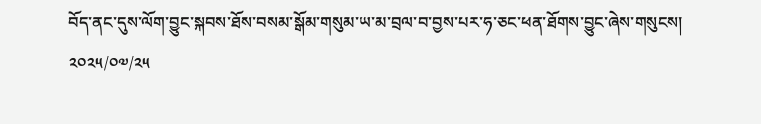བོད་ནང་དུས་ལོག་བྱུང་སྐབས་ཐོས་བསམ་སྒོམ་གསུམ་ཡ་མ་བྲལ་བ་བྱས་པར་ཧ་ཅང་ཕན་ཐོགས་བྱུང་ཞེས་གསུངས།
༢༠༢༥/༠༧/༢༥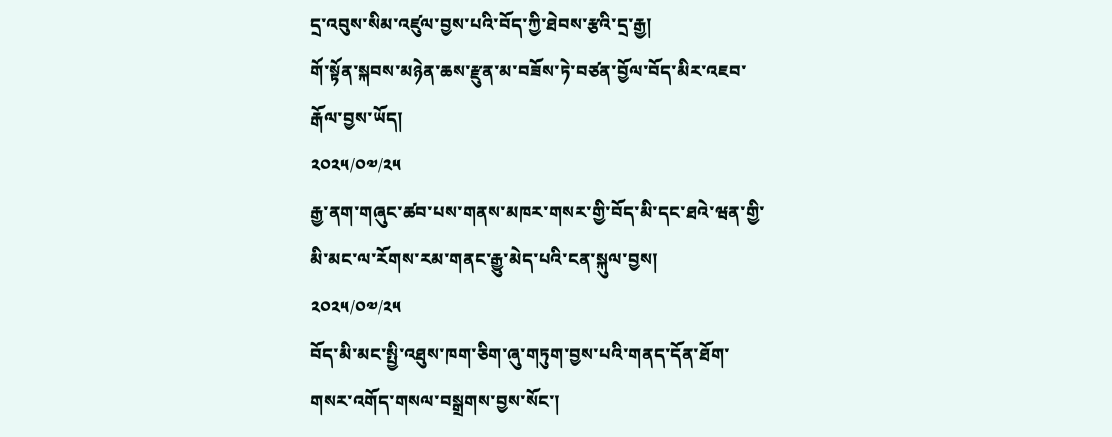དྲ་འབུས་སིམ་འཛུལ་བྱས་པའི་བོད་ཀྱི་ཐེབས་རྩའི་དྲ་རྒྱ།
གོ་སྟོན་སྐབས་མཉེན་ཆས་རྫུན་མ་བཟོས་ཏེ་བཙན་བྱོལ་བོད་མིར་འཇབ་རྒོལ་བྱས་ཡོད།
༢༠༢༥/༠༧/༢༥
རྒྱ་ནག་གཞུང་ཚབ་པས་གནས་མཁར་གསར་གྱི་བོད་མི་དང་ཐའེ་ཝན་གྱི་མི་མང་ལ་རོགས་རམ་གནང་རྒྱུ་མེད་པའི་ངན་སྐུལ་བྱས།
༢༠༢༥/༠༧/༢༥
བོད་མི་མང་སྤྱི་འཐུས་ཁག་ཅིག་ཞུ་གཏུག་བྱས་པའི་གནད་དོན་ཐོག་གསར་འགོད་གསལ་བསྒྲགས་བྱས་སོང་།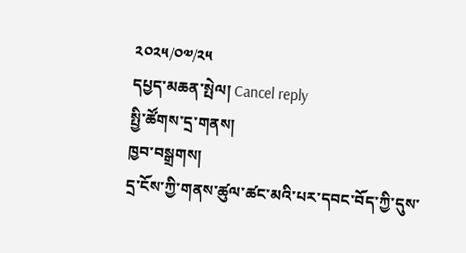༢༠༢༥/༠༧/༢༥
དཔྱད་མཆན་སྤེལ། Cancel reply
སྤྱི་ཚོགས་དྲ་གནས།
ཁྱབ་བསྒྲགས།
དྲ་ངོས་ཀྱི་གནས་ཚུལ་ཚང་མའི་པར་དབང་བོད་ཀྱི་དུས་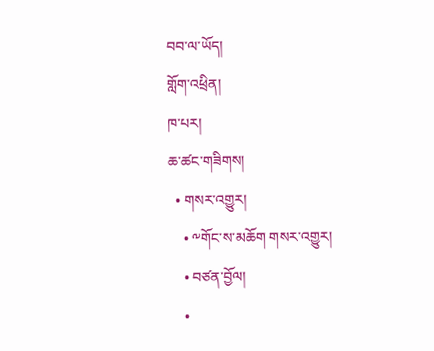བབ་ལ་ཡོད།
གློག་འཕྲིན།
ཁ་པར།
ཆ་ཚང་གཟིགས།
  • གསར་འགྱུར།
    • ༸གོང་ས་མཆོག གསར་འགྱུར།
    • བཙན་བྱོལ།
    •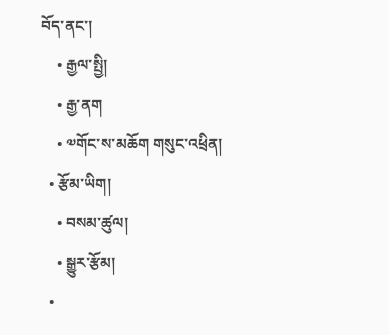བོད་ནང་།
    • རྒྱལ་སྤྱི།
    • རྒྱ་ནག
    • ༧གོང་ས་མཆོག གསུང་འཕྲིན།
  • རྩོམ་ཡིག།
    • བསམ་ཚུལ།
    • སྒྱུར་རྩོམ།
  •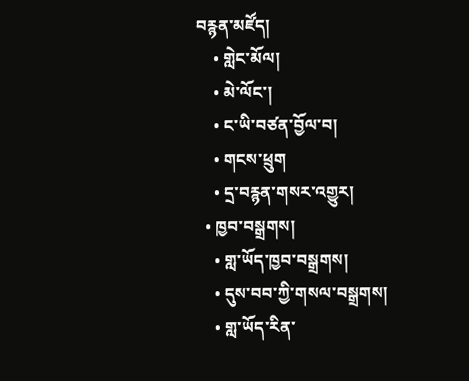བརྙན་མཛོད།
    • གླེང་མོལ།
    • མེ་ལོང་།
    • ང་ཡི་བཙན་བྱོལ་བ།
    • གངས་ཕྲུག
    • དྲ་བརྙན་གསར་འགྱུར།
  • ཁྱབ་བསྒྲགས།
    • གླ་ཡོད་ཁྱབ་བསྒྲགས།
    • དུས་བབ་ཀྱི་གསལ་བསྒྲགས།
    • གླ་ཡོད་རིན་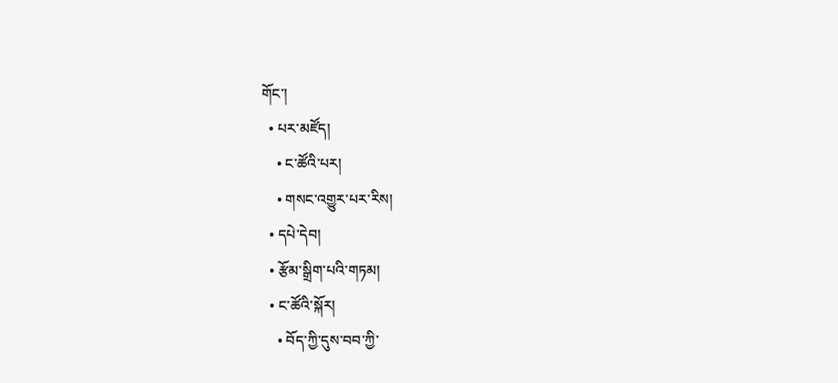གོང་།
  • པར་མཛོད།
    • ང་ཚོའི་པར།
    • གསང་འགྱུར་པར་རིས།
  • དཔེ་དེབ།
  • རྩོམ་སྒྲིག་པའི་གཏམ།
  • ང་ཚོའི་སྐོར།
    • བོད་ཀྱི་དུས་བབ་ཀྱི་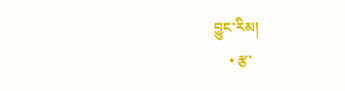བྱུང་རིམ།
    • རྩ་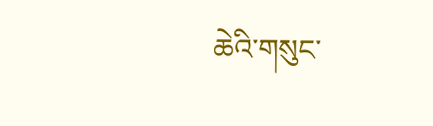ཆེའི་གསུང་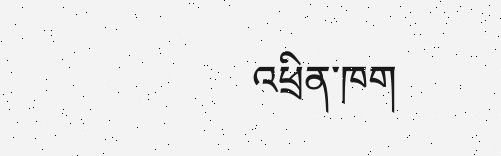འཕྲིན་ཁག